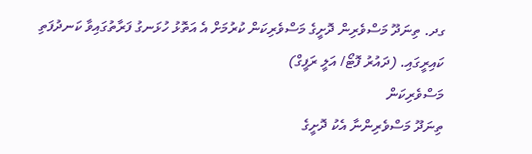ގދ. ތިނަދޫ މަސްވެރިން ދޮށީގެ މަސްވެރިކަން ކުރުމަށް އެ އަތޮޅު ހުޅަނގު ފަރާތުގައިވާ ކަނދުފަތި ކައިރީގައި. (ދައުރު ފޮޓޯ/ އަލީ ރަފީގް)
މަސްވެރިކަން
ތިނަދޫ މަސްވެރިންނާ އެކު ދޮށީގެ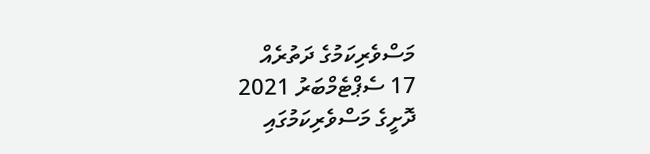މަސްވެރިކަމުގެ ދަތުރެއް
17 ސެޕްޓެމްބަރު 2021
ދޮށީގެ މަސްވެރިކަމުގައި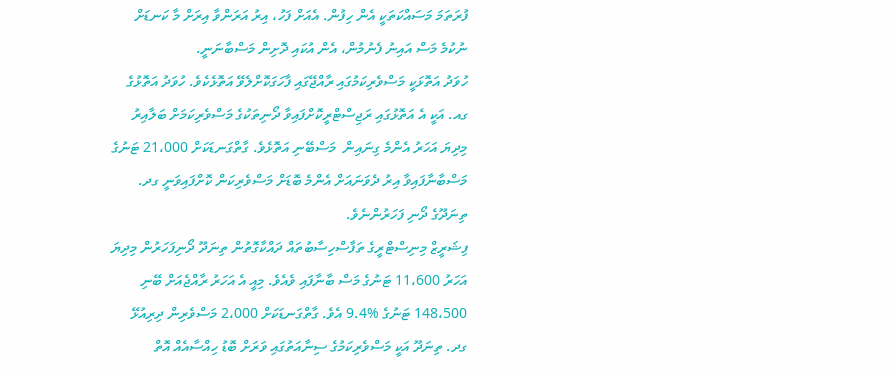ފުރަތަމަ މަސައްކަތަކީ އެން ހިފުން. އެއަށް ފަހު، އިރު އަރަންވާ އިރަށް މާ ކަނޑަށް ނުކުމެ މަސް އައިނު ފެނުމުން، އެން އުކައި ދޮށިން މަސްބާނަނީ.
ހުވަދު އަތޮޅަކީ މަސްވެރިކަމުގައި ރާއްޖޭގައި ފާހަގަކޮށްލެވޭ އަތޮޅެކެވެ. ހުވަދު އަތޮޅުގެ ގއ. އަކީ އެ އަތޮޅުގައި ރަޖިސްޓްރީކޮށްފައިވާ ދޯނިތަކުގެ މަސްވެރިކަމަށް ބަލާއިރު މިދިޔަ އަހަރު އެންމެ ގިނައިން  މަސްބޭނި އަތޮޅެވެ. ގާތްގަނޑަކަށް 21،000 ޓަނުގެ މަސްބާނާފައިވާ އިރު ދެވަނައަށް އެންމެ ބޮޑަށް މަސްވެރިކަން ކޮށްފައިވަނީ ގދ. ތިނަދޫގެ ދޯނި ފަހަރުންނެވެ.
ފިޝަރީޒް މިނިސްޓްރީގެ ތަފާސްހިސާބުތައް ދައްކާގޮތުން ތިނަދޫ ދޯނިފަހަރުން މިދިޔަ އަހަރު 11،600 ޓަނުގެ މަސް ބާނާފައި ވެއެވެ. މިއީ އެ އަހަރު ރާއްޖެއަށް ބޭނި 148،500 ޓަނުގެ %9.4 އެވެ. ގާތްގަނޑަކަށް 2،000 މަސްވެރިން ދިރިއުޅޭ ގދ. ތިނަދޫ އަކީ މަސްވެރިކަމުގެ ސިނާއަތުގައި ވަރަށް ބޮޑު ހިއްސާއެއް އޮތް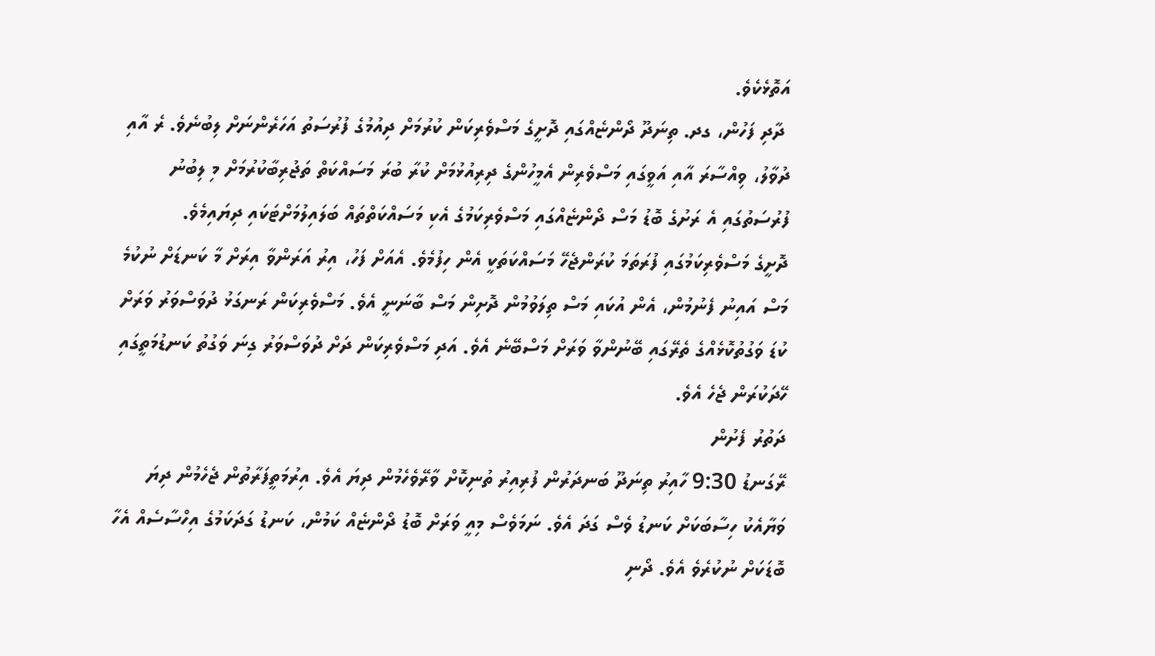އަތޮޅެކެވެ.
 ދާދި ފަހުން، ގދ. ތިނަދޫ ދޯންޏެއްގައި ދޮށީގެ މަސްވެރިކަން ކުރުމަށް ދިއުމުގެ ފުރުސަތު އަހަރެންނަށް ލިބުނެވެ. ރެ އާއި ދުވާލު، ވިއްސާރަ އާއި އަވީގައި މަސްވެރިން އެމީހުންގެ ދިރިއުޅުމަށް ކުރާ ބުރަ މަސައްކަތް ތަޖުރިބާކުރުމަށް މި ލިބުނު ފުރުސަތުގައި އެ ރަށުގެ ބޮޑު މަސް ދޯންޏެއްގައި މަސްވެރިކަމުގެ އެކި މަސައްކަތްތައް ބަލައިލުމަށްޓަކައި ދިޔައިމެވެ.
ދޮށީގެ މަސްވެރިކަމުގައި ފުރަތަމަ ކުރަންޖެހޭ މަސައްކަތަކީ އެން ހިފުމެވެ. އެއަށް ފަހު، އިރު އަރަންވާ އިރަށް މާ ކަނޑަށް ނުކުމެ މަސް އައިނު ފެނުމުން، އެން އުކައި މަސް ތިލަވުމުން ދޮށިން މަސް ބާނަނީ އެވެ. މަސްވެރިކަން ރަނގަޅު ދުވަސްވަރު ވަރަށް ކުޑަ ވަގުތުކޮޅެއްގެ ތެރޭގައި ބޭނުންވާ ވަރަށް މަސްބޭނެ އެވެ. އަދި މަސްވެރިކަން ދަށް ދުވަސްވަރު ގިނަ ވަގުތު ކަނޑުމަތީގައި ހޭދަކުރަން ޖެހެ އެވެ.
ދަތުރު ފެށުން
ރޭގަނޑު 9:30 ހާއިރު ތިނަދޫ ބަނދަރުން ފުރިއިރު ތުނިކޮށް ވާރޭވެހެމުން ދިޔަ އެވެ. އިރުމަތީފަރާތުން ޖެހެމުން ދިޔަ ވަޔާއެކު ހިސާބަކަށް ކަނޑު ވެސް ގަދަ އެވެ. ނަމަވެސް މިއީ ވަރަށް ބޮޑު ދޯންޏެއް ކަމުން، ކަނޑު ގަދަކަމުގެ އިހްސާސެއް އެހާ ބޮޑަކަށް ނުކުރެވެ އެވެ. ދޯނި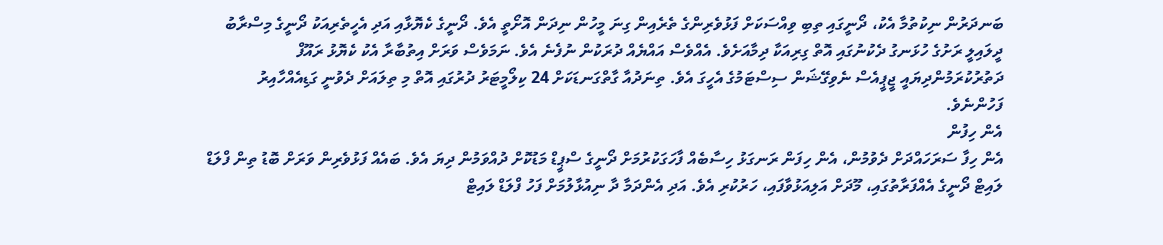ބަނދަރުން ނިކުތުމާ އެކު، ދޯނީގައި ތިބި ވިއްސަކަށް ފަޅުވެރިންގެ ތެރެއިން ގިނަ މީހުން ނިދަން އޮށޯތީ އެވެ. ދޯނީގެ ކެޔޮޅާއި އަދި އެހީތެރިއަކު ދޯނީގެ މިސްރާބު ދީލައިލީ ރަށުގެ ހުޅަނގު ދެކުނުގައި އޮތް ގިރިއަކާ ދިމާއަށެވެ. އެއްވެސް އައްޔެއް ދުރަކުން ނުފެނެ އެވެ. ނަމަވެސް ވަރަށް އިތުބާރާ އެކު ކެޔޮޅު ރައޫފް ދަތުރުކުރަމުންދިޔައީ ޖީޕީއެސް ނެވިގޭޝަން ސިސްޓަމުގެ އެހީގަ އެވެ. ތިނަދުއާ ގާތްގަނޑަކަށް 24 ކިލޯމީޓަރު ދުރުގައި އޮތް މި ތިލައަށް ދެވުނީ ގަޑިއެއްހާއިރު ފަހުންނެވެ.
އެން ހިފުން
އެން ހިފާ ސަރަހައްދަށް ދެވުމުން، އެން ހިފަން ރަނގަޅު ހިސާބެއް ފާހަގަކުރުމަށް ދޯނީގެ ސްޕީޑް މަޑުކޮށް ދުއްވަމުން ދިޔަ އެވެ. ބައެއް ފަޅުވެރިން ވަރަށް ބޮޑު ތިން ފްލަޑް ލައިޓް ދޯނީގެ އެއްފަރާތުގައި، މޫދަށް އަލިއަޅުވާފައި، ހަރުކުރި އެވެ. އަދި އެންދަމާ ދާ ނިއުޅާލުމަށް ފަހު ފްލަޑް ލައިޓް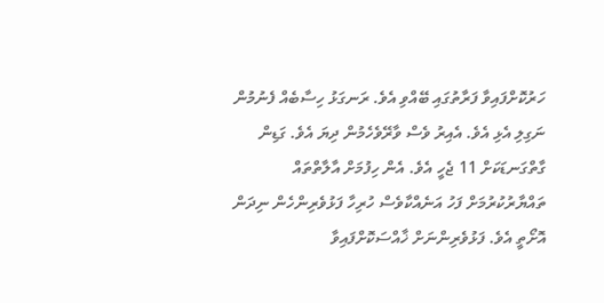ހަރުކޮށްފައިވާ ފަރާތުގައި ބޭއްވި އެވެ. ރަނގަޅު ހިސާބެއް ފެނުމުން ނަގިލި އެޅި އެވެ. އެއިރު ވެސް ވާރޭވެހެމުން ދިޔަ އެވެ. ގަޑިން ގާތްގަނޑަކަށް 11 ޖެހީ އެވެ. އެން ހިފުމަށް އާލާތްތައް ތައްޔާރުކުރުމަށް ފަހު އަނެއްކާވެސް ހުރިހާ ފަޅުވެރިންހެން ނިދަން އޮށޯތީ އެވެ. ފަޅުވެރިންނަށް ޚާއްސަކޮށްފައިވާ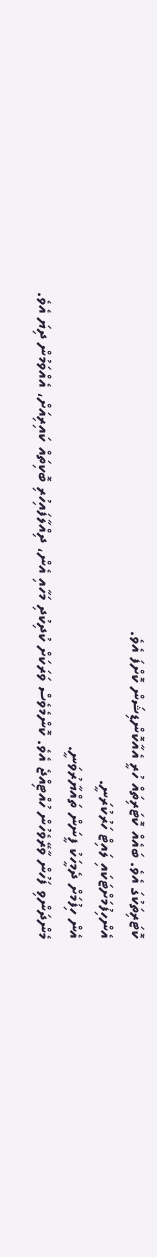ކޮޓަރިތަކުގަ އެވެ. ބައެއް ކޮޓަރިތައް ހުރީ އެއާކޮންޑިޝަން ކޮށްފަ އެވެ.
އެންހިފުމަށްޓަކައި ލައިޓް ހަރުކުރަނީ.
އެން ހިފުމަށް ދެމީހަކު ފީނަން ތައްޔާރުވަނީ.
މެންދަންވި ފަހުން ވާރޭވެހުން ހުއްޓިއްޖެ އެވެ. ކޮންމެވެސް ވަރަކަށް ކުދިކުދި މަހާއި އެން، ދިއްލާފައިހުރި ބޮކިތައް ކައިރިއަށް، އެއްވަމުން ދިޔަ އެވެ.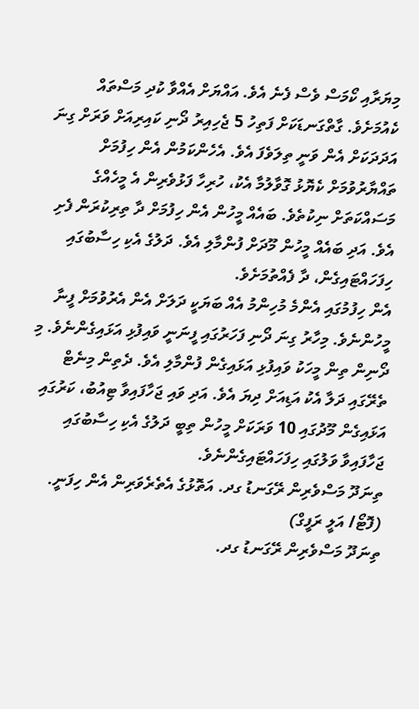މިޔަރާއި ކޯމަސް ވެސް ފެނެ އެވެ. އައްޔަށް އެއްވާ ކުދި މަސްތައް ކެއުމަށެވެ. ގާތްގަނޑަކަށް ފަތިހު 5 ޖެހިއިރު ދޯނި ކައިރިއަށް ވަރަށް ގިނަ އަދަދަކަށް އެން ވަނީ ތިލަވެފަ އެވެ. އެހެންކަމުން އެން ހިފުމަށް ތައްޔާރުވުމަށް ކެޔޮޅު ގޮވާލުމާ އެކު، ހުރިހާ ފަޅުވެރިން އެ މީހެއްގެ މަސައްކަތަށް ނިކުތެވެ. ބައެއް މީހުން އެން ހިފުމަށް ދާ ތިރިކުރަން ފެށި އެވެ. އަދި ބައެއް މީހުން މޫދަށް ފުންމާލި އެވެ. ދަލުގެ އެކި ހިސާބުގައި ހިފަހައްޓައިގެން، ދާ ފެއްތުމަށެވެ.
އެން ހިފުމުގައި އެންމެ މުހިންމު އެއް ބަޔަކީ ދަލަށް އެން އެރުވުމަށް ފީނާ މީހުންނެވެ. މިހާރު ގިނަ ދޯނި ފަހަރުގައި ފީނަނީ ވައިފުޅި އަޅައިގެންނެވެ. މި ދޯނިން ތިން މީހަކު ވައިފުޅި އަޅައިގެން ފުންމާލި އެވެ. ދެތިން މިނެޓް ތެރޭގައި ދަލާ އެކު އަޑިއަށް ދިޔަ އެވެ. އަދި ވައި ޖަހާފައިވާ ޓިއުބު، ކަރުގައި އަޅައިގެން މޫދުގައި 10 ވަރަކަށް މީހުން ތިބީ ދަލުގެ އެކި ހިސާބުގައި ޖަހާފައިވާ ވަލުގައި ހިފަހައްޓައިގެންނެވެ.
ތިނަދޫ މަސްވެރިން ރޭގަނޑު ގދ. އަތޮޅުގެ އެތެރެވަރިން އެން ހިފަނީ. (ފޮޓޯ/ އަލީ ރަފީގް)
ތިނަދޫ މަސްވެރިން ރޭގަނޑު ގދ.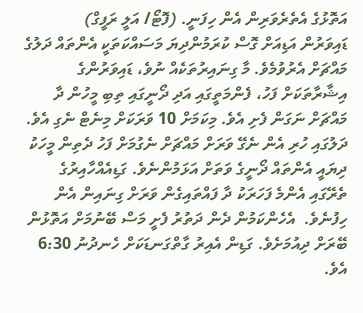އަތޮޅުގެ އެތެރެވަރިން އެން ހިފަނީ. (ފޮޓޯ/ އަލީ ރަފީގް)
ޑައިވަރުން އަޑިއަށް ގޮސް ކުރަމުންދިޔަ މަސައްކަތަކީ އެންތައް ދަލުގެ މައްޗަށް އެރުވުމެވެ. މާ ގިނައިރުތަކެއް ނުވެ، ޑައިވަރުންގެ އިޝާރާތަކަށް ފަހު، ފެންމަތީގައި އަދި ދޯނީގައި ތިބި މީހުން ދާ މައްޗަށް ނަގަން ފެށި އެވެ. މިކަމަށް 10 ވަރަކަށް މިނެޓް ނެގި އެވެ. ދަލުގައި ހުރި އެން ނެގޭ ވަރަށް މައްޗަށް ނެގުމަށް ފަހު ދެތިން މީހަކު ދިޔައީ އެންތައް ދޯނީގެ ވަތަށް އަޅަމުންނެވެ. ގަޑިއެއްހާއިރުގެ ތެރޭގައި އެންމެ ފަހަރަކު ދާ ފައްތައިގެން ވަރަށް ގިނައިން އެން ހިފުނެވެ.  އެހެންކަމުން ދެން ދަތުރު ފެށީ މަސް ބޭނުމަށް އަތޮޅުން ބޭރަށް ދިއުމަށެވެ. ގަޑިން އެއިރު ގާތްގަނޑަކަށް ހެނދުނު 6:30 އެވެ.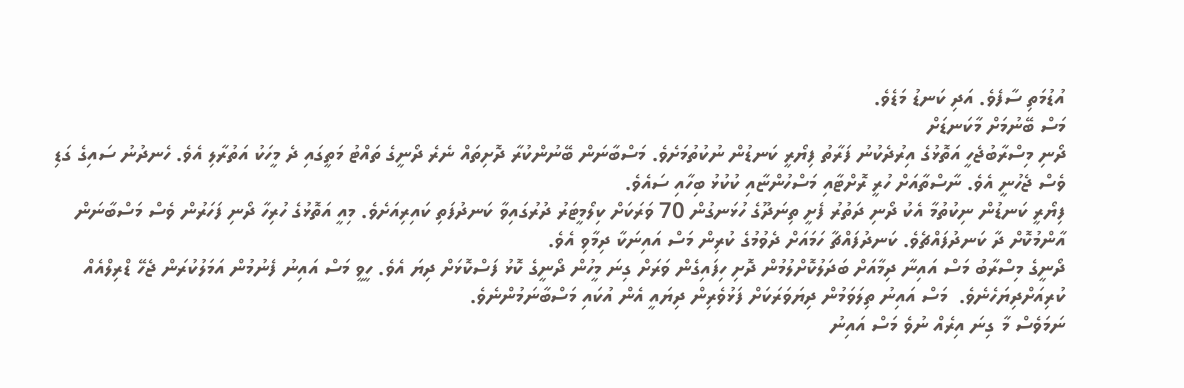އުޑުމަތި ސާފެވެ. އަދި ކަނޑު މަޑެވެ.
މަސް ބޭނުމަށް މާކަނޑަށް
ދޯނި މިސްރާބުޖެހީ އަތޮޅުގެ އިރުދެކުނު ފަރާތު ފިޔޯރީ ކަނޑުން ނުކުތުމަށެވެ. މަސްބާނަން ބޭނުންކުރާ ދޮށިތައް ނެރެ ދޯނީގެ ތައްޓު މަތީގައި ދެ މީހަކު އަތުރާލި އެވެ. ހެނދުނު ސައިގެ ގަޑި ވެސް ޖެހުނީ އެވެ. ނާސްތާއަށް ހުރީ ރޮށްޓާއި މަސްހުންޏާއި ކުކުޅު ބިހާއި ސައެވެ.
ފިޔޯރީ ކަނޑުން ނިކުތުމާ އެކު ދޯނި ދަތުރު ފެށީ ތިނަދޫގެ ހުޅަނގުން 70 ވަރަކަށް ކިލޯމީޓަރު ދުރުގައިވާ ކަނދުފަތި ކައިރިއަށެވެ. މިއީ އަތޮޅުގެ ހުރިހާ ދޯނި ފަހަރުން ވެސް މަސްބާނަން އާންމުކޮށް ދާ ކަނދުފައްޗެވެ. ކަނދުފައްޗާ ހަމައަށް ދެވުމުގެ ކުރިން މަސް އައިނަކާ ދިމާވި އެވެ.
ދޯނީގެ މިސްރާބު މަސް އައިނާ ދިމާއަށް ބަދަލުކޮށްލުމުން ދޮށި ހިފައިގެން ވަރަށް ގިނަ މީހުން ދޯނީގެ ކޮޅު ފަސްކޮޅަށް ދިޔަ އެވެ. ހީވީ މަސް އައިނު ފެނުމުން އަމަލުކުރަން ޖެހޭ ޑްރިލްއެއް ކުރިއަށްދިޔަހެނެވެ.  މަސް އައިނު ތިލަވަމުން ދިޔަވަރަކަށް ފަޅުވެރިން ދިޔައީ އެން އުކައި މަސްބާނަމުންނެވެ.
ނަމަވެސް މާ ގިނަ އިރެއް ނުވެ މަސް އައިނު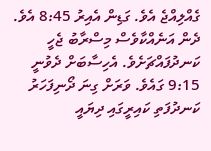ގެއްލިއްޖެ އެވެ. ގަޑިން އެއިރު 8:45 އެވެ. ދެން އަނެއްކާވެސް މިސްރާބު ޖެހީ ކަނދުފައްޗަށެވެ. އެހިސާބަށް ދެވުނީ 9:15 ގައެވެ. ވަރަށް ގިނަ ދޯނިފަހަރު ކަނދުފަތި ކައިރީގައި ދިޔައީ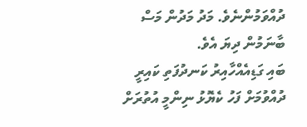ދުއްވަމުންނެވެ. މަދު މަދުން މަސް ބާނަމުން ދިޔަ އެވެ.
ބައި ގަޑިއެއްހާއިރު ކަނދުފަތި ކައިރީ ދުއްވުމަށް ފަހު ކެޔޮޅު ނިންމީ އުތުރަށް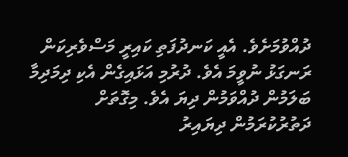ދުއްވުމަށެވެ. އެއީ ކަނދުފަތި ކައިރީ މަސްވެރިކަން ރަނގަޅު ނުވީމަ އެވެ. ދުރުމި އަޅައިގެން އެކި ދިމަދިމާ ބަލަމުން ދުއްވަމުން ދިޔަ އެވެ. މިގޮތަށް ދަތުރުކުރަމުން ދިޔައިރު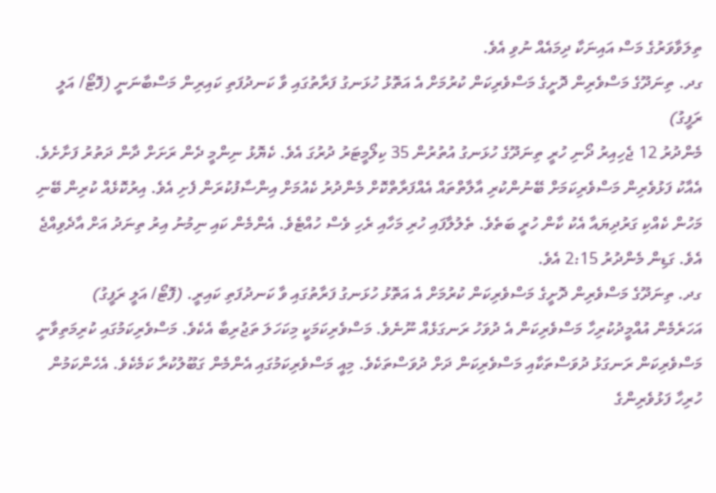ތިލަވާވަރުގެ މަސް އައިނަކާ ދިމައެއް ނުވި އެވެ.
ގދ. ތިނަދޫގެ މަސްވެރިން ދޮށީގެ މަސްވެރިކަން ކުރުމަށް އެ އަތޮޅު ހުޅަނގު ފަރާތުގައި ވާ ކަނދުފަތި ކައިރިން މަސްބާނަނީ (ފޮޓޯ/ އަލީ ރަފީގު)
މެންދުރު 12 ޖެހިއިރު ދޯނި ހުރީ ތިނަދޫގެ ހުޅަނގު އުތުރުން 35 ކިލޯމީޓަރު ދުރުގަ އެވެ. ކެޔޮޅު ނިންމީ ދެން ރަށަށް ދާން ދަތުރު ފަށާށެވެ. އެއާކު ފަޅުވެރިން މަސްވެރިކަމަށް ބޭނުންކުރި އާލާތްތައް އެއްފަރާތްކޮށް މެންދުރު ކެއުމަށް އިންސާފުކުރަން ފެށި އެވެ. އިރުކޮޅެއް ކުރިން ބޭނި މަހުން ކެއްކި ގަރުދިޔައާ އެކު ކާން ހުރީ ބަތެވެ. ތެލުލާފައި ހުރި މަހާއި ރެހި ވެސް ހުއްޓެވެ. އެންމެން ކައި ނިމުނު އިރު ތިނަދު އަށް އާދެވިއްޖެ އެވެ. ގަޑިން މެންދުރު 2:15 އެވެ.
ގދ. ތިނަދޫގެ މަސްވެރިން ދޮށީގެ މަސްވެރިކަން ކުރުމަށް އެ އަތޮޅު ހުޅަނގު ފަރާތުގައި ވާ ކަނދުފަތި ކައިރީ. (ފޮޓޯ/ އަލީ ރަފީގު)
އަހަރެމެން އުއްމީދުކުރިހާ މަސްވެރިކަން އެ ދުވަހު ރަނގަޅެއް ނޫނެވެ. މަސްވެރިކަމަކީ މިކަހަލަ ތަޖުރިބާ އެކެވެ. މަސްވެރިކަމުގައި ކުރިމަތިވާނީ މަސްވެރިކަން ރަނގަޅު ދުވަސްތަކާއި މަސްވެރިކަން ދަށް ދުވަސްތަކެވެ. މިއީ މަސްވެރިކަމުގައި އެންމެން ގަބޫލުކުރާ ކަމެކެވެ. އެހެންކަމުން ހުރިހާ ފަޅުވެރިންގެ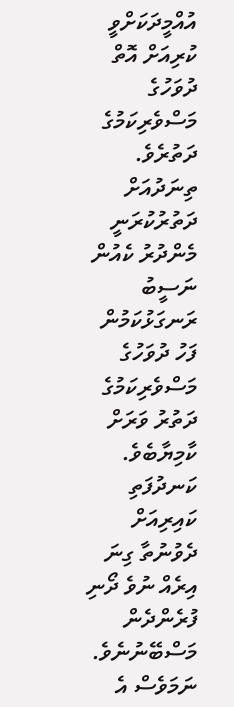އުއްމީދަކަށްވީ ކުރިއަށް އޮތް ދުވަހުގެ މަސްވެރިކަމުގެ ދަތުރެވެ.
ތިނަދުއަށް ދަތުރުކުރަނީ
މެންދުރު ކެއުން
ނަސީބު ރަނގަޅުކަމުން ފަހު ދުވަހުގެ މަސްވެރިކަމުގެ ދަތުރު ވަރަށް ކާމިޔާބެވެ. ކަނދުފަތި ކައިރިއަށް ދެވުނުތާ ގިނަ އިރެއް ނުވެ ދޯނި ފުރެންދެން މަސްބޭނުނެވެ. ނަމަވެސް އެ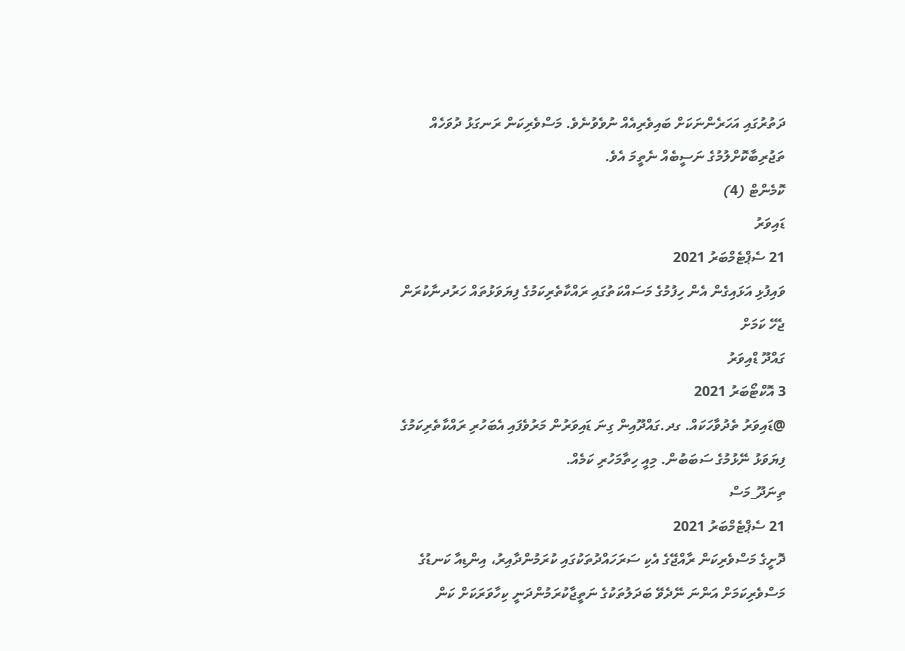ދަތުރުގައި އަހަރެންނަކަށް ބައިވެރިއެއް ނުވެވުނެވެ. މަސްވެރިކަން ރަނގަޅު ދުވަހެއް ތަޖުރިބާކޮށްލުމުގެ ނަސީބެއް ނެތީމަ އެވެ.
ކޮމެންޓް (4)
ޑައިވަރު
21 ސެޕްޓެމްބަރު 2021
ވައިފުޅި އަޅައިގެން އެން ހިފުމުގެ މަސައްކަތުގައި ރައްކާތެރިކަމުގެ ފިޔަވަޅުތައް ހަރުދނާކުރަން ޖެހޭ ކަމަށް
ގައްދޫ ޑްއިވަރު
3 އޮކްޓޯބަރު 2021
@ޑައިވަރު ތެދުވާހަކައް. ގދ.ގައްދޫއިން ގިނަ ޑައިވަރުން މަރުވެފައި އެބަހުރި ރައްކާތެރިކަމުގެ ފިޔަވަޅު ނޭޅުމުގެ ސަބަބުން. މިއީ ހިތާމަހުރި ކަމެއް.
ތިނަދޫ_މަސް
21 ސެޕްޓެމްބަރު 2021
ދޮށީގެ މަސްވެރިކަން ރާއްޖޭގެ އެކި ސަރަހައްދުތަކުގައި ކުރަމުންދާއިރު، އިންޑިއާ ކަނޑުގެ މަސްވެރިކަމަށް އަންނަ ނޭދެވޭ ބަދަލުތަކުގެ ނަތީޖާކުރަމުންދަނީ ކިހާވަރަކަށް ކަން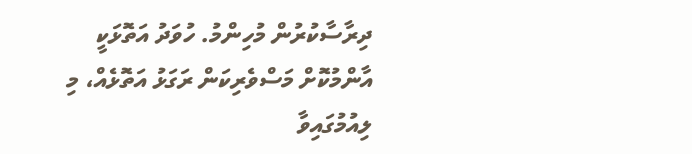ދިރާސާކުރުން މުހިންމު. ހުވަދު އަތޮޅަކީ އާންމުކޮށް މަސްވެރިކަން ރަގަޅު އަތޮޅެއް، މި ލިއުމުގައިވާ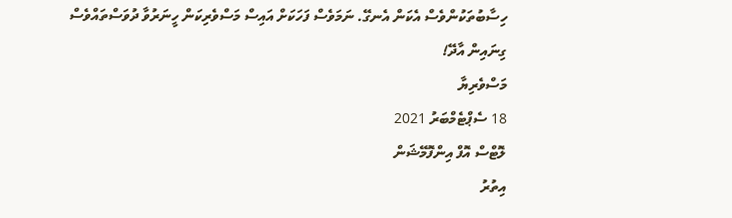ހިސާބުތަކުންވެސް އެކަން އެނގޭ. ނަމަވެސް ފަހަކަށް އައިސް މަސްވެރިކަން ހީނަރުވާ ދުވަސްތައްވެސް ގިނައިން އާދޭ!
މަސްވެރިޔާ
18 ސެޕްޓެމްބަރު 2021
ލޮޓްސް އޮފް އިންފޮމޭޝަން
އިތުރު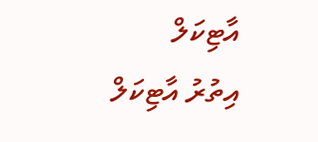އާޓިކަލް
އިތުރު އާޓިކަލް